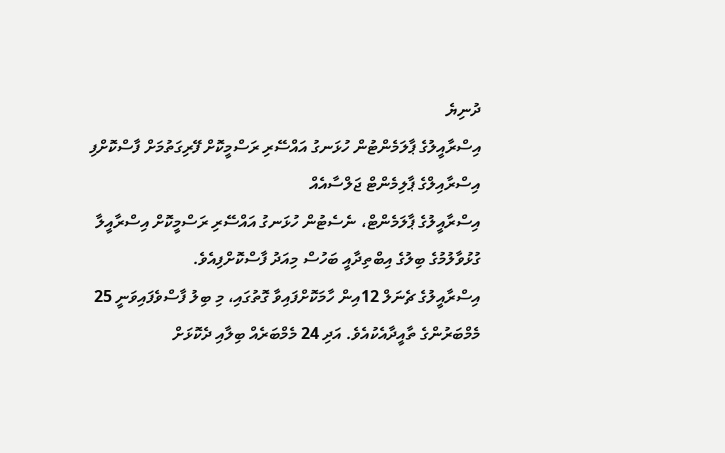ދުނިޔެ
އިސްރާއީލުގެ ޕާލަމެންޓުން ހުޅަނގު އައްސޭރި ރަސްމީކޮށް ފޭރިގަތުމަށް ފާސްކޮށްފި
އިސްރާއިލްގެ ޕާލިމެންޓް ޖަލްސާއެއް
އިސްރާއީލުގެ ޕާލަމެންޓް، ނެސެޓުން ހުޅަނގު އައްސޭރި ރަސްމީކޮށް އިސްރާއީލާ ގުޅުވާލުމުގެ ބިލުގެ އިބްތިދާއީ ބަހުސް މިއަދު ފާސްކޮށްފިއެވެ.
އިސްރާއީލުގެ ޗެނަލް 12އިން ހާމަކޮށްފައިވާ ގޮތުގައި، މި ބިލު ފާސްވެފައިވަނީ 25 މެމްބަރުންގެ ތާއީދާއެކުއެވެ. އަދި 24 މެމްބަރެއް ބިލާއި ދެކޮޅަށް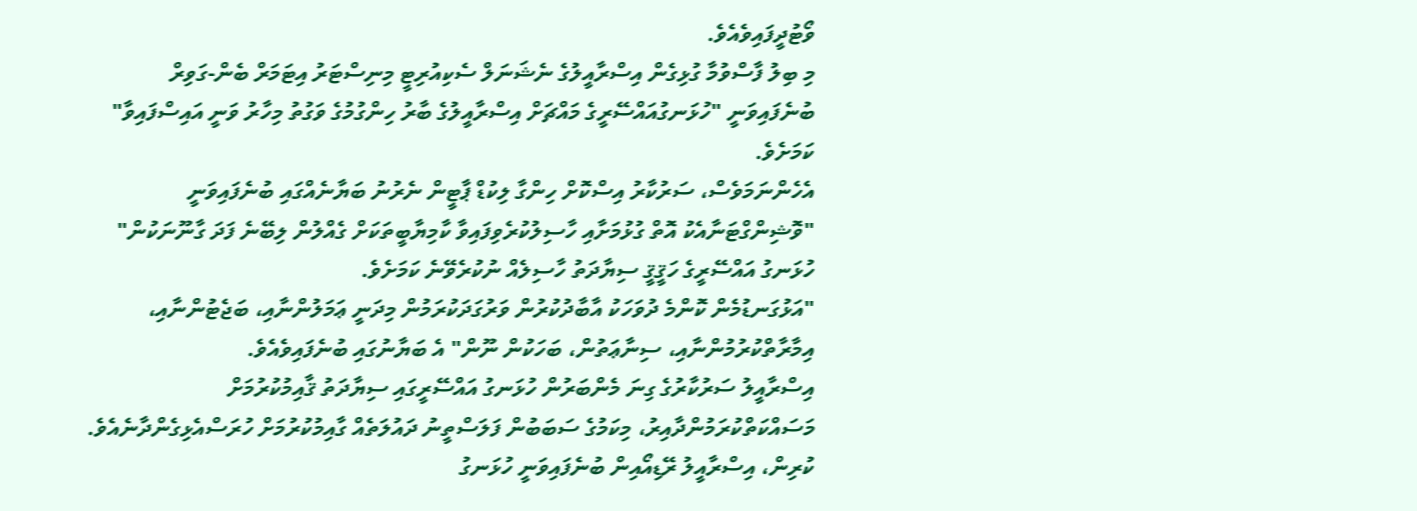ވޯޓުދީފައިވެއެވެ.
މި ބިލު ފާސްވުމާ ގުޅިގެން އިސްރާއީލުގެ ނެޝަނަލް ސެކިއުރިޓީ މިނިސްޓަރު އިޓަމަރް ބެން-ގަވިރް ބުނެފައިވަނީ "ހުޅަނގުއައްސޭރީގެ މައްޗަށް އިސްރާއީލުގެ ބާރު ހިންގުމުގެ ވަގުތު މިހާރު ވަނީ އައިސްފައިވާ" ކަމަށެވެ.
އެހެންނަމަވެސް، ސަރުކާރު އިސްކޮށް ހިންގާ ލިކުޑް ޕާޓީން ނެރުނު ބަޔާނެއްގައި ބުނެފައިވަނީ "ވޮޝިންގްޓަނާއެކު އޮތް ގުޅުމަށާއި ހާސިލުކުރެވިފައިވާ ކާމިޔާބީތަކަށް ގެއްލުން ލިބޭނެ ފަދަ ގާނޫނަކުން" ހުޅަނގު އައްސޭރީގެ ހަޤީޤީ ސިޔާދަތު ހާސިލެއް ނުކުރެވޭނެ ކަމަށެވެ.
"އަޅުގަނޑުމެން ކޮންމެ ދުވަހަކު އާބާދުކުރުން ވަރުގަދަކުރަމުން މިދަނީ ޢަމަލުންނާއި، ބަޖެޓުންނާއި، އިމާރާތްކުރުމުންނާއި، ސިނާޢަތުން، ބަހަކުން ނޫން" އެ ބަޔާނުގައި ބުނެފައިވެއެވެ.
އިސްރާއީލު ސަރުކާރުގެ ގިނަ މެންބަރުން ހުޅަނގު އައްސޭރީގައި ސިޔާދަތު ޤާއިމުކުރުމަށް މަސައްކަތްކުރަމުންދާއިރު، މިކަމުގެ ސަބަބުން ފަލަސްތީނު ދައުލަތެއް ގާއިމުކުރުމަށް ހުރަސްއެޅިގެންދާނެއެވެ. ކުރިން، އިސްރާއީލު ރޭޑިއޯއިން ބުނެފައިވަނީ ހުޅަނގު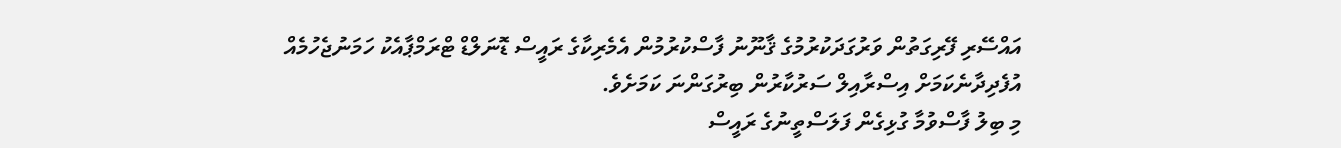އައްސޭރި ފޭރިގަތުން ވަރުގަދަކުރުމުގެ ޤާނޫނު ފާސްކުރުމުން އެމެރިކާގެ ރައީސް ޑޮނަލްޑް ޓްރަމްޕާއެކު ހަމަނުޖެހުމެއް އުފެދިދާނެކަމަށް އިސްރާއިލް ސަރުކާރުން ބިރުގަންނަ ކަމަށެވެ.
މި ބިލު ފާސްވުމާ ގުޅިގެން ފަލަސްތީނުގެ ރައީސް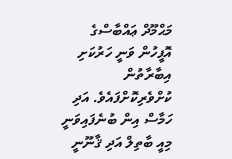މަޙްމޫދް ޢައްބާސްގެ އޮފީހުން ވަނީ ހަރުކަށި އިބާރާތުން ކުށްވެރިކޮށްފައެވެ. އަދި ހަމާސް އިން ބުނެފައިވަނީ މިއީ ބާތިލް އަދި ޤާނޫނީ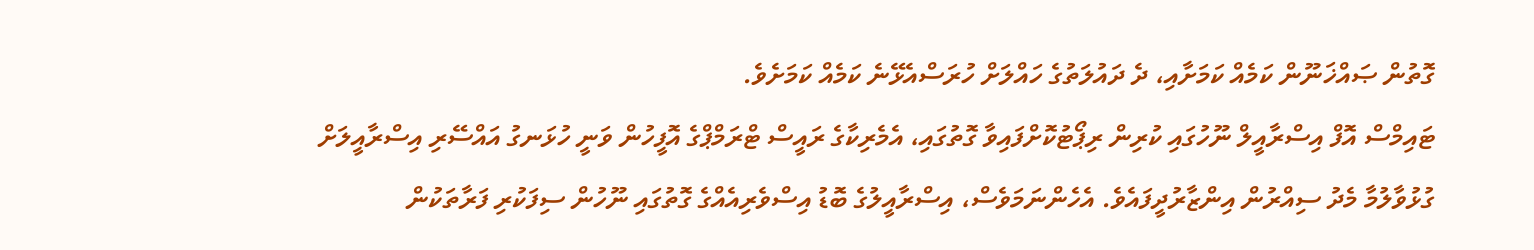ގޮތުން ޞައްޚަނޫން ކަމެއް ކަމަށާއި، ދެ ދައުލަތުގެ ހައްލަށް ހުރަސްއެޅޭނެ ކަމެއް ކަމަށެވެ.
ޓައިމްސް އޮފް އިސްރާއީލް ނޫހުގައި ކުރިން ރިޕޯޓުކޮށްފައިވާ ގޮތުގައި، އެމެރިކާގެ ރައީސް ޓްރަމްޕްގެ އޮފީހުން ވަނީ ހުޅަނގު އައްސޭރި އިސްރާއީލަށް ގުޅުވާލުމާ މެދު ސިއްރުން އިންޒާރުދީފައެވެ. އެހެންނަމަވެސް، އިސްރާއީލުގެ ބޮޑު އިސްވެރިއެއްގެ ގޮތުގައި ނޫހުން ސިފަކުރި ފަރާތަކުން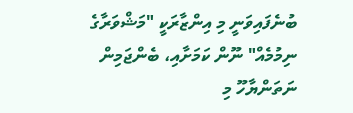ބުނެފައިވަނީ މި އިންޒާރަކީ "މަޝްވަރާގެ ނިމުމެއް" ނޫން ކަމަށާއި، ބެންޖަމިން ނަތަންޔާހޫ މި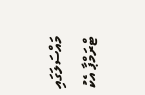މައްސަލަގައި ޓްރަމްޕާ އެކު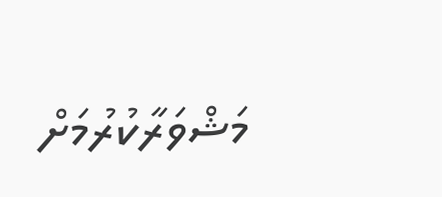މަޝްވަރާކުރުމަށް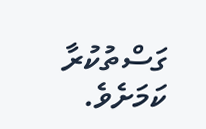ގަސްތުކުރާ ކަމަށެވެ.